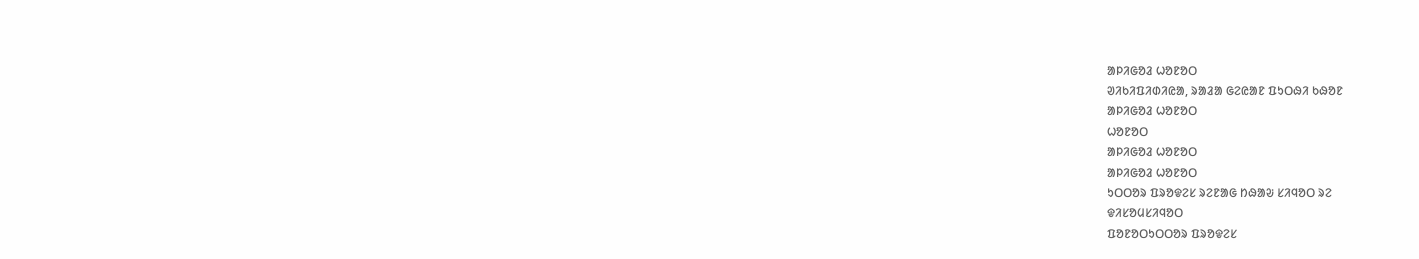ᱟᱞᱤᱜᱚᱲ ᱦᱚᱱᱚᱛ
ᱣᱤᱠᱤᱯᱤᱰᱤᱭᱟ, ᱨᱟᱲᱟ ᱜᱮᱭᱟᱱ ᱯᱩᱛᱷᱤ ᱠᱷᱚᱱ
ᱟᱞᱤᱜᱚᱲ ᱦᱚᱱᱚᱛ
ᱦᱚᱱᱚᱛ
ᱟᱞᱤᱜᱚᱲ ᱦᱚᱱᱚᱛ
ᱟᱞᱤᱜᱚᱲ ᱦᱚᱱᱚᱛ
ᱩᱛᱛᱚᱨ ᱯᱨᱚᱫᱮᱥ ᱨᱮᱱᱟᱜ ᱴᱷᱟᱶ ᱥᱤᱧᱚᱛ ᱨᱮ
ᱫᱤᱥᱚᱢᱥᱤᱧᱚᱛ
ᱯᱚᱱᱚᱛᱩᱛᱛᱚᱨ ᱯᱨᱚᱫᱮᱥ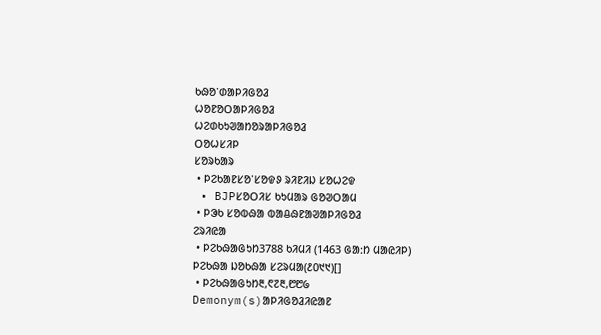ᱠᱷᱚᱸᱰᱟᱞᱤᱜᱚᱲ
ᱦᱚᱱᱚᱛᱟᱞᱤᱜᱚᱲ
ᱦᱮᱰᱠᱩᱣᱟᱴᱚᱨᱟᱞᱤᱜᱚᱲ
ᱛᱚᱦᱥᱤᱞ
ᱥᱚᱨᱠᱟᱨ
 • ᱞᱮᱠᱟᱱᱥᱚᱸᱥᱚᱫᱽ ᱨᱤᱱᱤᱡ ᱥᱚᱦᱮᱫ
 • BJPᱥᱚᱛᱤᱥ ᱠᱩᱢᱟᱨ ᱜᱚᱣᱛᱟᱢ
 • ᱞᱳᱠ ᱥᱚᱵᱷᱟ ᱵᱟᱪᱷᱱᱟᱣᱟᱞᱤᱜᱚᱲ
ᱮᱨᱤᱭᱟ
 • ᱞᱮᱠᱷᱟᱜᱩᱴ3788 ᱠᱤᱢᱤ (1463 ᱜᱟᱺᱴ ᱢᱟᱭᱤᱞ)
ᱞᱮᱠᱷᱟ ᱡᱚᱠᱷᱟ ᱥᱮᱨᱢᱟ(᱒᱐᱑᱑)[]
 • ᱞᱮᱠᱷᱟᱜᱩᱴ᱓,᱖᱗᱓,᱘᱘᱙
Demonym(s)ᱟᱞᱤᱜᱚᱲᱤᱭᱟᱱ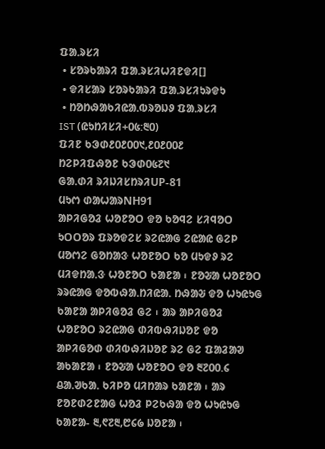ᱯᱟᱹᱨᱥᱤ
 • ᱥᱚᱨᱠᱟᱨᱤ ᱯᱟᱹᱨᱥᱤᱦᱤᱱᱫᱤ[]
 • ᱫᱤᱥᱟᱨ ᱥᱚᱨᱠᱟᱨᱤ ᱯᱟᱹᱨᱥᱤᱩᱨᱫᱩ
 • ᱴᱚᱴᱷᱟᱠᱤᱭᱟᱹᱵᱨᱚᱡᱽ ᱯᱟᱹᱨᱥᱤ
IST (ᱭᱩᱴᱤᱥᱤ+᱐᱕:᱓᱐)
ᱯᱤᱱ ᱠᱳᱰ᱒᱐᱒᱐᱐᱑,᱒᱐᱒᱐᱐᱒
ᱴᱮᱞᱤᱯᱷᱚᱱ ᱠᱳᱰ᱐᱕᱗᱑
ᱜᱟᱹᱰᱤ ᱨᱤᱡᱤᱥᱴᱨᱤUP-81
ᱢᱩᱬ ᱰᱟᱦᱟᱨNH91
ᱟᱞᱤᱜᱚᱲ ᱦᱚᱱᱚᱛ ᱫᱚ ᱠᱚᱧᱮ ᱥᱤᱧᱚᱛ ᱩᱛᱛᱚᱨ ᱯᱨᱚᱫᱮᱥ ᱨᱮᱭᱟᱜ ᱮᱭᱟᱭ ᱜᱮᱞ ᱢᱚᱬᱮ ᱜᱚᱴᱟᱝ ᱦᱚᱱᱚᱛ ᱠᱚ ᱢᱩᱫᱽ ᱨᱮ ᱢᱤᱫᱴᱟᱹᱝ ᱦᱚᱱᱚᱛ ᱠᱟᱱᱟ ᱾ ᱱᱚᱶᱟ ᱦᱚᱱᱚᱛ ᱨᱨᱭᱟᱜ ᱫᱚᱵᱷᱟᱹᱴᱤᱭᱟᱹ ᱴᱷᱟᱶ ᱫᱚ ᱦᱩᱭᱩᱜ ᱠᱟᱱᱟ ᱟᱞᱤᱜᱚᱲ ᱜᱮ ᱾ ᱟᱨ ᱟᱞᱤᱜᱚᱲ ᱦᱚᱱᱚᱛ ᱨᱮᱭᱟᱜ ᱰᱤᱵᱷᱤᱡᱚᱱ ᱫᱚ ᱟᱞᱤᱜᱚᱰ ᱰᱤᱵᱷᱤᱡᱚᱱ ᱨᱮ ᱜᱮ ᱯᱟᱲᱟᱣ ᱟᱠᱟᱱᱟ ᱾ ᱱᱚᱶᱟ ᱦᱚᱱᱚᱛ ᱫᱚ ᱓᱗᱐᱐.᱔ ᱪᱟᱹᱣᱠᱟᱹ ᱠᱤᱞᱚ ᱢᱤᱴᱟᱨ ᱠᱟᱱᱟ ᱾ ᱟᱨ ᱱᱚᱱᱰᱮᱱᱟᱜ ᱦᱚᱲ ᱞᱮᱠᱷᱟ ᱫᱚ ᱦᱩᱭᱩᱜ ᱠᱟᱱᱟ- ᱓,᱖᱗᱓,᱘᱔᱙ ᱡᱚᱱᱟ ᱾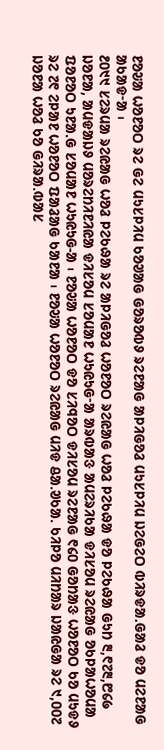ᱱᱚᱶᱟ ᱦᱚᱱᱚᱛ ᱨᱮ ᱜᱮ ᱢᱩᱥᱞᱤᱢ ᱠᱚᱣᱟᱜ ᱜᱚᱨᱚᱵᱽ ᱨᱮᱱᱟᱜ ᱟᱞᱤᱜᱚᱲ ᱢᱩᱥᱞᱤᱢ ᱡᱮᱜᱮᱛ ᱵᱤᱨᱫᱟᱹᱜᱟᱲ ᱫᱚ ᱢᱮᱱᱟᱜ ᱟᱠᱟᱫᱼᱟ ᱾
᱒᱐᱑᱑ ᱥᱮᱨᱢᱟ ᱨᱮᱭᱟᱜ ᱦᱚᱲ ᱞᱮᱠᱷᱟ ᱨᱮ ᱟᱞᱤᱜᱚᱲ ᱦᱚᱱᱚᱛ ᱨᱮᱭᱟᱜ ᱦᱚᱲ ᱞᱮᱠᱷᱟ ᱫᱚ ᱞᱮᱠᱷᱟ ᱜᱩᱴ ᱓,᱖᱗᱓,᱘᱔᱙ ᱡᱚᱱᱟ, ᱟᱢᱫᱟᱡᱽ ᱢᱚᱨᱮᱴᱤᱱᱤᱭᱟ ᱫᱤᱥᱚᱢ ᱥᱚᱢᱟᱱ ᱦᱩᱭᱩᱜᱼᱟ ᱟᱨᱵᱟᱝ ᱟᱢᱮᱨᱤᱠᱟ ᱫᱤᱥᱚᱢ ᱨᱮᱭᱟᱜ ᱚᱠᱞᱟᱦᱚᱢᱟ ᱯᱚᱱᱚᱛ ᱩᱱᱟᱹᱜ ᱥᱚᱢᱟᱱ ᱦᱩᱭᱩᱜ-ᱟ ᱾ ᱱᱚᱶᱟ ᱦᱚᱱᱚᱛ ᱫᱚ ᱥᱤᱧᱚᱛ ᱫᱤᱥᱚᱢ ᱨᱮᱱᱟᱜ ᱖᱔᱐ ᱜᱚᱴᱟᱝ ᱦᱚᱱᱚᱛ ᱠᱚ ᱢᱩᱫᱽ ᱨᱮ ᱗᱖ ᱮᱞᱟᱱ ᱦᱚᱱᱚᱛ ᱯᱟᱲᱟᱜ ᱠᱟᱱᱟ ᱾ ᱱᱚᱶᱟ ᱦᱚᱱᱚᱛ ᱨᱮᱭᱟᱜ ᱢᱤᱫ ᱪᱟ.ᱣᱠᱟ. ᱠᱤᱞᱚ ᱢᱤᱴᱟᱨ ᱡᱟᱭᱜᱟ ᱨᱮ ᱑,᱐᱐᱗ ᱡᱚᱱᱟ ᱦᱚᱲ ᱠᱚ ᱜᱤᱨᱟ.ᱵᱟᱥ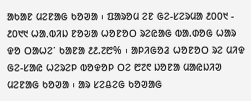ᱟᱠᱟᱱ ᱢᱮᱱᱟᱜ ᱠᱚᱣᱟ ᱾ ᱯᱟᱨᱚᱢ ᱮᱱ ᱜᱮ-ᱥᱮᱨᱢᱟ ᱒᱐᱐᱑ - ᱒᱐᱑᱑ ᱦᱟᱹᱵᱤᱡ ᱱᱚᱶᱟ ᱦᱚᱱᱚᱛ ᱨᱮᱭᱟᱜ ᱵᱟ.ᱰᱚᱜ ᱦᱟᱨ ᱫᱚ ᱛᱟᱦᱮᱸ ᱠᱟᱱᱟ ᱒᱒.᱗᱘% ᱾ ᱟᱞᱤᱜᱚᱲ ᱦᱚᱱᱚᱛ ᱨᱮ ᱢᱤᱫ ᱜᱮ-ᱥᱟᱭ ᱦᱮᱨᱮᱞ ᱵᱚᱫᱚᱞ ᱛᱮ ᱘᱗᱖ ᱡᱚᱱᱟ ᱢᱟᱭᱡᱤᱣ ᱢᱮᱱᱟᱜ ᱠᱚᱣᱟ ᱾ ᱟᱨ ᱥᱮᱪᱮᱜ ᱠᱚᱣᱟᱜ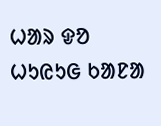ᱦᱟᱨ ᱫᱚ ᱦᱩᱭᱩᱜ ᱠᱟᱱᱟ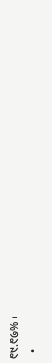᱖᱑.᱖᱙% ᱾
  •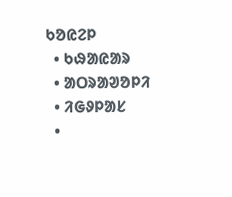ᱠᱚᱭᱮᱞ
  • ᱠᱷᱟᱭᱟᱨ
  • ᱟᱛᱨᱟᱣᱚᱞᱤ
  • ᱤᱜᱽᱞᱟᱥ
  •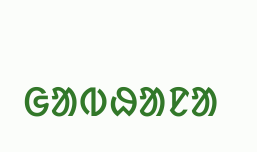ᱜᱟᱵᱷᱟᱱᱟ